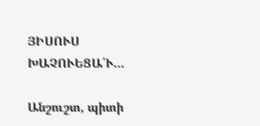ՅԻՍՈՒՍ ԽԱՉՈՒԵՑԱ՛Ւ…

Անշուշտ, պիտի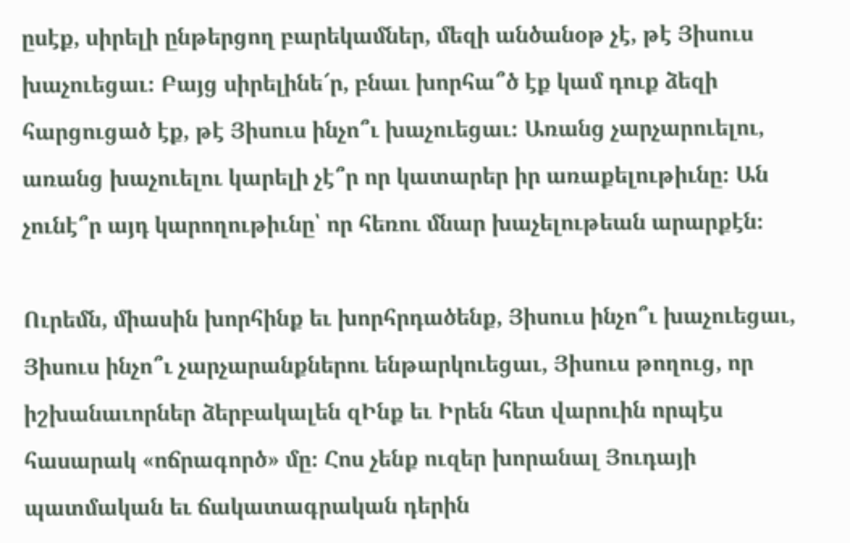ըսէք, սիրելի ընթերցող բարեկամներ, մեզի անծանօթ չէ, թէ Յիսուս խաչուեցաւ։ Բայց սիրելինե՜ր, բնաւ խորհա՞ծ էք կամ դուք ձեզի հարցուցած էք, թէ Յիսուս ինչո՞ւ խաչուեցաւ։ Առանց չարչարուելու, առանց խաչուելու կարելի չէ՞ր որ կատարեր իր առաքելութիւնը։ Ան չունէ՞ր այդ կարողութիւնը՝ որ հեռու մնար խաչելութեան արարքէն։

Ուրեմն, միասին խորհինք եւ խորհրդածենք, Յիսուս ինչո՞ւ խաչուեցաւ, Յիսուս ինչո՞ւ չարչարանքներու ենթարկուեցաւ, Յիսուս թողուց, որ իշխանաւորներ ձերբակալեն զԻնք եւ Իրեն հետ վարուին որպէս հասարակ «ոճրագործ» մը։ Հոս չենք ուզեր խորանալ Յուդայի պատմական եւ ճակատագրական դերին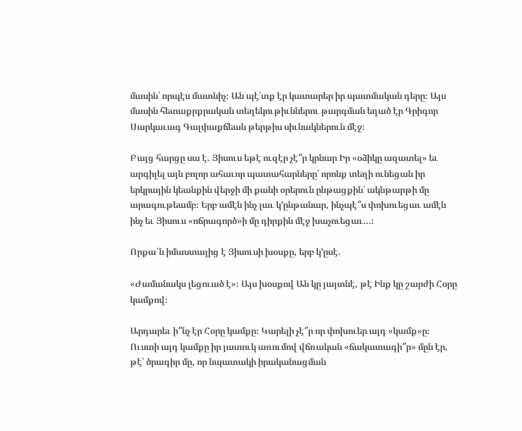մասին՝ որպէս մատնիչ։ Ան պէ՛տք էր կատարեր իր պատմական դերը։ Այս մասին հետաքրքրական տեղեկութիւններու թարգման եղած էր Գրիգոր Սարկաւագ Գալփաքճեան թերթիս սիւնակներուն մէջ։

Բայց հարցը սա է. Յիսուս եթէ ուզէր չէ՞ր կրնար Իր «օձիկը ազատել» եւ արգիլել այն բոլոր ահաւոր պատահարները՝ որոնք տեղի ունեցան իր երկրային կեանքին վերջի մի քանի օրերուն ընթացքին՝ ակնթարթի մը արագութեամբ։ Երբ ամէն ինչ լաւ կ՚ընթանար, ինչպէ՞ս փոխուեցաւ ամէն ինչ եւ Յիսուս «ոճրագործ»ի մը դիրքին մէջ խաչուեցաւ…։

Որքա՜ն իմաստալից է Յիսուսի խօսքը, երբ կ՚ըսէ.

«Ժամանակս լեցուած է»։ Այս խօսքով Ան կը յայտնէ, թէ Ինք կը շարժի Հօրը կամքով։

Արդարեւ ի՞նչ էր Հօրը կամքը։ Կարելի չէ՞ր որ փոխուեր այդ «կամք»ը։ Ուստի այդ կամքը իր յատուկ առումով վճռական «ճակատագի՞ր» մըն էր, թէ՝ ծրագիր մը, որ նպատակի իրականացման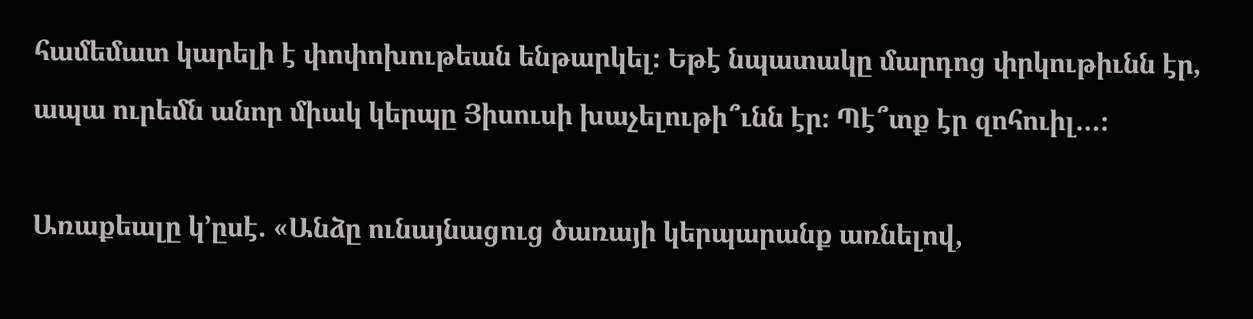համեմատ կարելի է փոփոխութեան ենթարկել։ Եթէ նպատակը մարդոց փրկութիւնն էր, ապա ուրեմն անոր միակ կերպը Յիսուսի խաչելութի՞ւնն էր։ Պէ՞տք էր զոհուիլ…։

Առաքեալը կ՚ըսէ. «Անձը ունայնացուց ծառայի կերպարանք առնելով,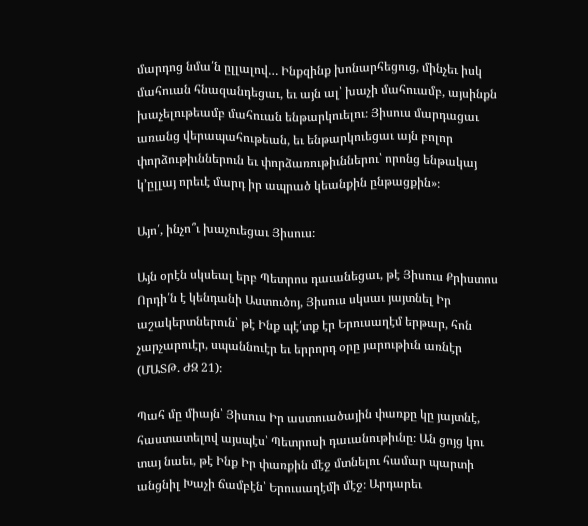մարդոց նմա՛ն ըլլալով… Ինքզինք խոնարհեցուց, մինչեւ իսկ մահուան հնազանդեցաւ, եւ այն ալ՝ խաչի մահուամբ, այսինքն խաչելութեամբ մահուան ենթարկուելու։ Յիսուս մարդացաւ առանց վերապահութեան, եւ ենթարկուեցաւ այն բոլոր փորձութիւններուն եւ փորձառութիւններու՝ որոնց ենթակայ կ՚ըլլայ որեւէ մարդ իր ապրած կեանքին ընթացքին»։

Այո՛, ինչո՞ւ խաչուեցաւ Յիսուս։

Այն օրէն սկսեալ երբ Պետրոս դաւանեցաւ, թէ Յիսուս Քրիստոս Որդի՛ն է կենդանի Աստուծոյ, Յիսուս սկսաւ յայտնել Իր աշակերտներուն՝ թէ Ինք պէ՛տք էր Երուսաղէմ երթար, հոն չարչարուէր, սպաննուէր եւ երրորդ օրը յարութիւն առնէր (ՄԱՏԹ. ԺԶ 21)։

Պահ մը միայն՝ Յիսուս Իր աստուածային փառքը կը յայտնէ, հաստատելով այսպէս՝ Պետրոսի դաւանութիւնը։ Ան ցոյց կու տայ նաեւ, թէ Ինք Իր փառքին մէջ մտնելու համար պարտի անցնիլ Խաչի ճամբէն՝ Երուսաղէմի մէջ։ Արդարեւ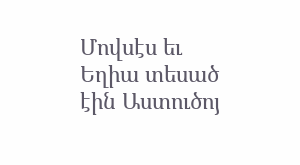Մովսէս եւ Եղիա տեսած էին Աստուծոյ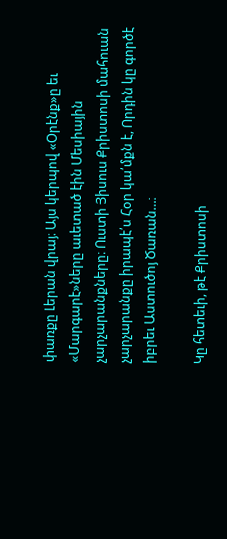փառքը Լերան վրայ։ Այս կերպով «Օրէնք»ը եւ «Մարգարէ»ները աւետած էին Մեսիային չարչարանքները։ Ուստի Յիսուս Քրիստոսի մահուան չարչարանքը իրապէ՛ս Հօր կա՛մքն է, Որդին կը գործէ իբրեւ Աստուծոյ Ծառան…։

Կը հետեւի, թէ Քրիստոսի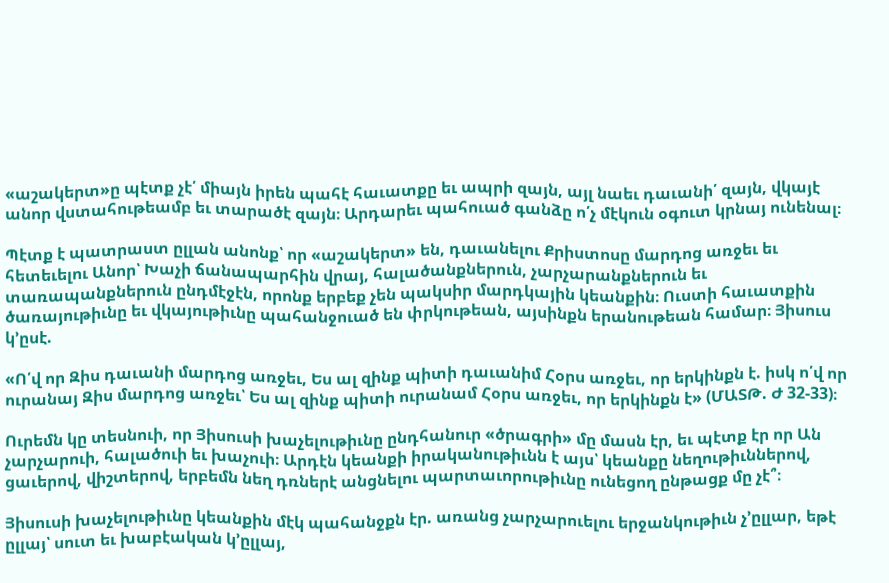«աշակերտ»ը պէտք չէ՛ միայն իրեն պահէ հաւատքը եւ ապրի զայն, այլ նաեւ դաւանի՛ զայն, վկայէ անոր վստահութեամբ եւ տարածէ զայն։ Արդարեւ պահուած գանձը ո՛չ մէկուն օգուտ կրնայ ունենալ։

Պէտք է պատրաստ ըլլան անոնք՝ որ «աշակերտ» են, դաւանելու Քրիստոսը մարդոց առջեւ եւ հետեւելու Անոր՝ Խաչի ճանապարհին վրայ, հալածանքներուն, չարչարանքներուն եւ տառապանքներուն ընդմէջէն, որոնք երբեք չեն պակսիր մարդկային կեանքին։ Ուստի հաւատքին ծառայութիւնը եւ վկայութիւնը պահանջուած են փրկութեան, այսինքն երանութեան համար։ Յիսուս կ՚ըսէ.

«Ո՛վ որ Զիս դաւանի մարդոց առջեւ, Ես ալ զինք պիտի դաւանիմ Հօրս առջեւ, որ երկինքն է. իսկ ո՛վ որ ուրանայ Զիս մարդոց առջեւ՝ Ես ալ զինք պիտի ուրանամ Հօրս առջեւ, որ երկինքն է» (ՄԱՏԹ. Ժ 32-33)։

Ուրեմն կը տեսնուի, որ Յիսուսի խաչելութիւնը ընդհանուր «ծրագրի» մը մասն էր, եւ պէտք էր որ Ան չարչարուի, հալածուի եւ խաչուի։ Արդէն կեանքի իրականութիւնն է այս՝ կեանքը նեղութիւններով, ցաւերով, վիշտերով, երբեմն նեղ դռներէ անցնելու պարտաւորութիւնը ունեցող ընթացք մը չէ՞։

Յիսուսի խաչելութիւնը կեանքին մէկ պահանջքն էր. առանց չարչարուելու երջանկութիւն չ՚ըլլար, եթէ ըլլայ՝ սուտ եւ խաբէական կ՚ըլլայ,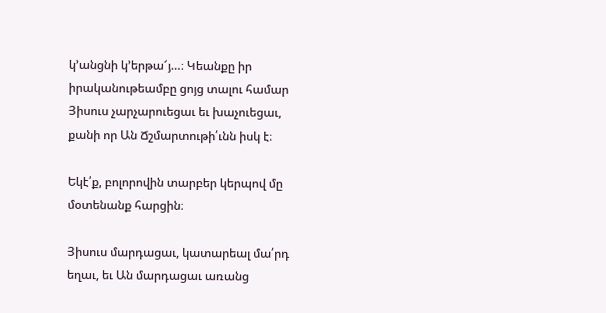կ՚անցնի կ՚երթա՜յ…։ Կեանքը իր իրականութեամբը ցոյց տալու համար Յիսուս չարչարուեցաւ եւ խաչուեցաւ, քանի որ Ան Ճշմարտութի՛ւնն իսկ է։

Եկէ՛ք, բոլորովին տարբեր կերպով մը մօտենանք հարցին։

Յիսուս մարդացաւ, կատարեալ մա՛րդ եղաւ, եւ Ան մարդացաւ առանց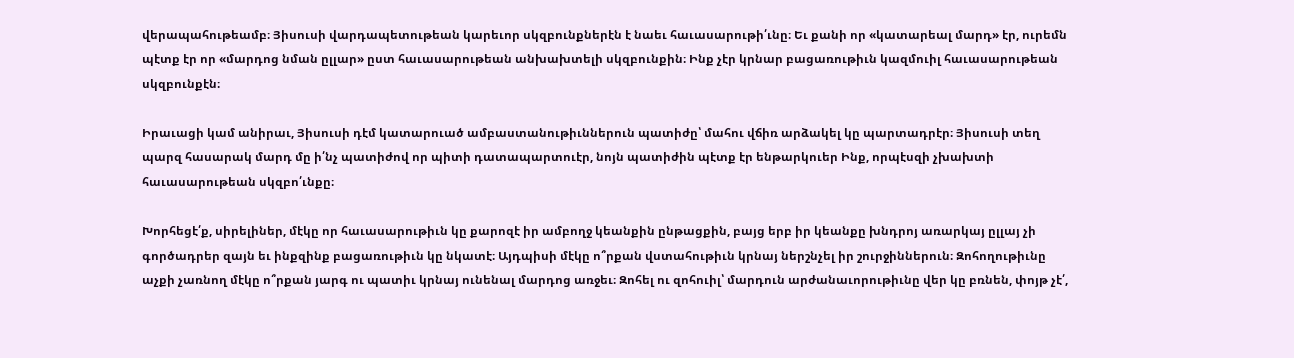վերապահութեամբ։ Յիսուսի վարդապետութեան կարեւոր սկզբունքներէն է նաեւ հաւասարութի՛ւնը։ Եւ քանի որ «կատարեալ մարդ» էր, ուրեմն պէտք էր որ «մարդոց նման ըլլար» ըստ հաւասարութեան անխախտելի սկզբունքին։ Ինք չէր կրնար բացառութիւն կազմուիլ հաւասարութեան սկզբունքէն։

Իրաւացի կամ անիրաւ, Յիսուսի դէմ կատարուած ամբաստանութիւններուն պատիժը՝ մահու վճիռ արձակել կը պարտադրէր։ Յիսուսի տեղ պարզ հասարակ մարդ մը ի՛նչ պատիժով որ պիտի դատապարտուէր, նոյն պատիժին պէտք էր ենթարկուեր Ինք, որպէսզի չխախտի հաւասարութեան սկզբո՛ւնքը։

Խորհեցէ՛ք, սիրելիներ, մէկը որ հաւասարութիւն կը քարոզէ իր ամբողջ կեանքին ընթացքին, բայց երբ իր կեանքը խնդրոյ առարկայ ըլլայ չի գործադրեր զայն եւ ինքզինք բացառութիւն կը նկատէ։ Այդպիսի մէկը ո՞րքան վստահութիւն կրնայ ներշնչել իր շուրջիններուն։ Զոհողութիւնը աչքի չառնող մէկը ո՞րքան յարգ ու պատիւ կրնայ ունենալ մարդոց առջեւ։ Զոհել ու զոհուիլ՝ մարդուն արժանաւորութիւնը վեր կը բռնեն, փոյթ չէ՛,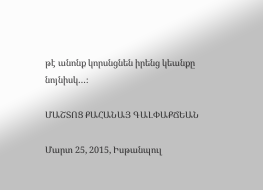թէ անոնք կորսնցնեն իրենց կեանքը նոյնիսկ…։

ՄԱՇՏՈՑ ՔԱՀԱՆԱՅ ԳԱԼՓԱՔՃԵԱՆ

Մարտ 25, 2015, Իսթանպուլ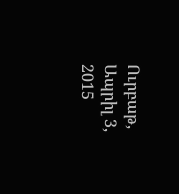Ուրբաթ, Ապրիլ 3, 2015